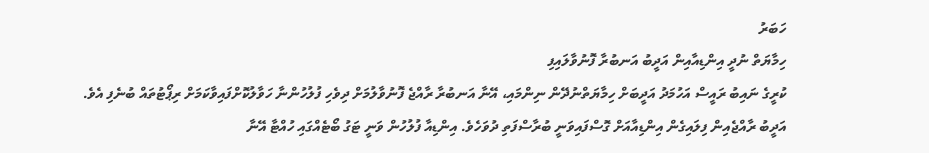ހަބަރު
ހިމާޔަތް ނުދީ އިންޑިއާއިން އަދީބު އަނބުރާ ފޮނުވާލައިފި
ކުރީގެ ނައިބު ރައީސް އަހުމަދު އަދީބަށް ހިމާޔަތްނުދޭން ނިންމައި، އޭނާ އަނބުރާ ރާއްޖެ ފޮނުވާލުމަށް ދިވެހި ފުލުހުންނާ ހަވާލުކޮށްފައިވާކަމަށް ރިޕޯޓުތައް ބުނެފި އެވެ.
އަދީބު ރާއްޖެއިން ފިލައިގެން އިންޑިއާއަށް ގޮސްފައިވަނީ ބުރާސްފަތި ދުވަހެވެ. އިންޑިއާ ފުލުހުން ވަނީ ޓަގު ބޯޓެއްގައި ހުއްޓާ އޭނާ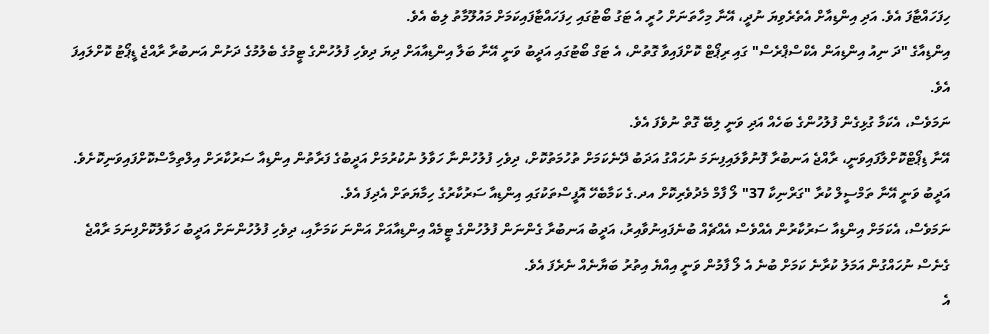ހިފަހައްޓާފަ އެވެ. އަދި އިންޑިއާށް އެތެރެވިޔަ ނުދީ، އޭނާ މިހާތަނަށް ހުރީ އެ ޓަގު ބޯޓުގައި ހިފަހައްޓާފައިކަމަށް މައުލޫމާތު ލިބެ އެވެ.
އިންޑިއާގެ "ދަ ނިއު އިންޑިއަން އެކްސްޕްރެސް" ގައި ރިޕޯޓް ކޮށްފައިވާ ގޮތުން، އެ ޓަގް ބޯޓުގައި އަދީބު ވަނީ އޭނާ ބަލާ އިންޑިއާއަށް ދިޔަ ދިވެހި ފުލުހުންގެ ޓީމުގެ ބެލުމުގެ ދަށުން އަނބުރާ ރާއްޖެ ޑީޕޯޓު ކޮށްލައިފަ އެވެ.
ނަމަވެސް، އެކަމާ ގުޅިގެން ފުލުހުންގެ ބަހެއް އަދި ވަނީ ލިބޭ ގޮތް ނުވެފަ އެވެ.
އޭނާ ޑިޕޯޓްކޮށްލާފައިވަނީ، ރާއްޖެ އަނބުރާ ފޮނުވާލައިފިނަމަ ނުހައްގު އަދަބު ދޭނެކަމަށް ތުހުމަތުކޮށް، ދިވެހި ފުލުހުންނާ ހަވާލު ނުކުރުމަށް އަދީބުގެ ފަރާތުން އިންޑިއާ ސަރުކާރަށް އިލްތިމާސްކޮށްފައިވަނިކޮށެވެ.
އަދީބު ވަނީ އޭނާ ތަމްސީލް ކުރާ "ގަރްނިކާ 37" ލޯ ފާމް މެދުވެރިކޮށް އދ.ގެ ކަމާބެހޭ އޮފީސްތަކުގައި އިންޑިއާ ސަރުކާރުގެ ހިމާޔަތަށް އެދިފަ އެވެ.
ނަމަވެސް، އެކަމަށް އިންޑިއާ ސަރުކާރުން އެއްވެސް އެއްޗެއް ބުނެފައިނުވާއިރު، އަދީބު އަނބުރާ ގެންނަން ފުލުހުންގެ ޓީމެއް އިންޑިއާއަށް އަންނަ ކަމަށާއި، ދިވެހި ފުލުހުންނަށް އަދީބު ހަވާލުކޮށްފިނަމަ ރާއްޖެ ގެނެސް ނުހައްގުން އަމަލު ކުރާނެ ކަމަށް ބުނެ އެ ލޯ ފާމުން ވަނީ އިއްޔެ އިތުރު ބަޔާނެއް ނެރެފަ އެވެ.
އެ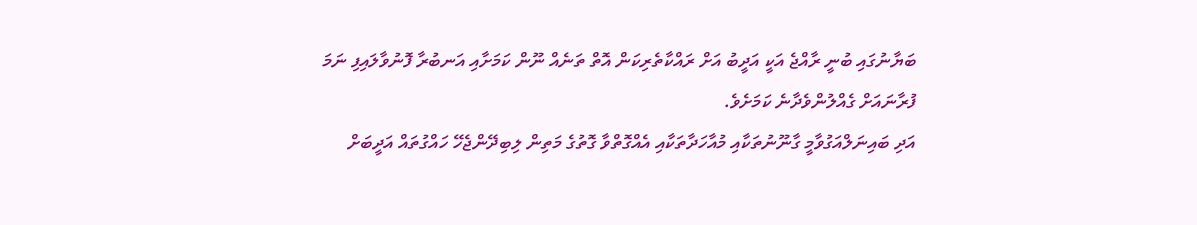ބަޔާނުގައި ބުނީ ރާއްޖެ އަކީ އަދީބު އަށް ރައްކާތެރިކަން އޮތް ތަނެއް ނޫން ކަމަށާއި އަނބުރާ ފޮނުވާލައިފި ނަމަ ފުރާނައަށް ގެއްލުންވެދާނެ ކަމަށެވެ.
އަދި ބައިނަލްއަގުވާމީ ގާނޫނުތަކާއި މުއާހަދާތަކާއި އެއްގޮތްވާ ގޮތުގެ މަތިން ލިބިދޭންޖެހޭ ހައްގުތައް އަދީބަށް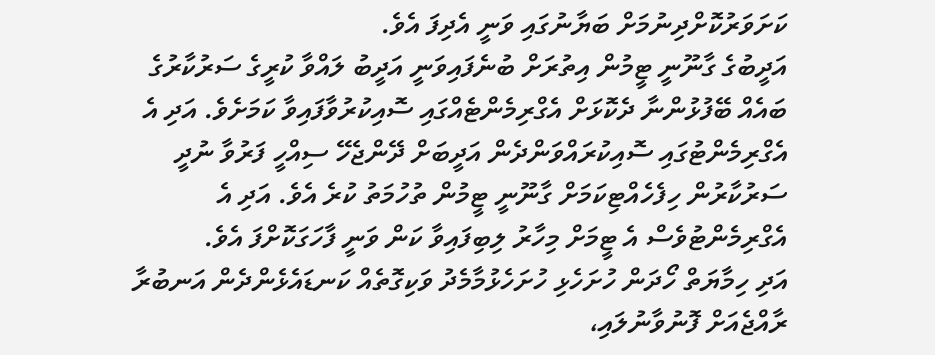ކަށަވަރުކޮށްދިނުމަށް ބަޔާނުގައި ވަނީ އެދިފަ އެވެ.
އަދީބުގެ ގާނޫނީ ޓީމުން އިތުރަށް ބުނެފައިވަނީ އަދީބު ލައްވާ ކުރީގެ ސަރުކާރުގެ ބައެއް ބޭފުޅުންނާ ދެކޮޅަށް އެގްރިމެންޓެއްގައި ސޮއިކުރުވާފައިވާ ކަމަށެވެ. އަދި އެ އެގްރިމެންޓުގައި ސޮއިކުރައްވަންދެން އަދީބަށް ދޭންޖެހޭ ސިއްހީ ފަރުވާ ނުދީ ސަރުކާރުން ހިފެހެއްޓިކަމަށް ގާނޫނީ ޓީމުން ތުހުމަތު ކުރެ އެވެ. އަދި އެ އެގްރިމެންޓުވެސް އެ ޓީމަށް މިހާރު ލިބިފައިވާ ކަން ވަނީ ފާހަގަކޮށްފަ އެވެ.
އަދި ހިމާޔަތް ހޯދަން ހުށަހެޅި ހުށަހެޅުމާމެދު ވަކިގޮތެއް ކަނޑައެޅެންދެން އަނބުރާ ރާއްޖެއަށް ފޮނުވާނުލައި،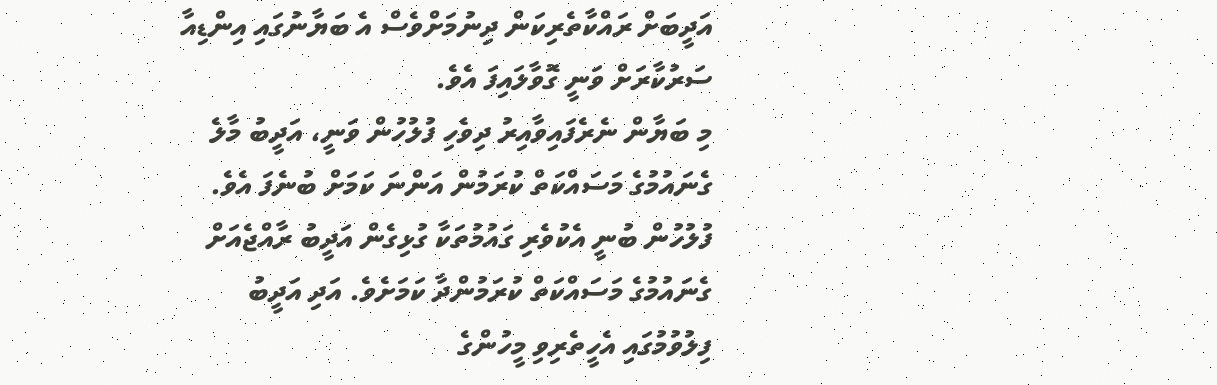އަދީބަށް ރައްކާތެރިކަން ދިނުމަށްވެސް އެ ބަޔާނުގައި އިންޑިއާ ސަރުކާރަށް ވަނީ ގޮވާލައިފަ އެވެ.
މި ބަޔާން ނެރެފައިވާއިރު ދިވެހި ފުލުހުން ވަނީ، އަދީބު މާލެ ގެނައުމުގެ މަސައްކަތް ކުރަމުން އަންނަ ކަމަށް ބުނެފަ އެވެ. ފުލުހުން ބުނީ އެކުވެރި ގައުމުތަކާ ގުޅިގެން އަދީބު ރާއްޖެއަށް ގެނައުމުގެ މަސައްކަތް ކުރަމުންދާ ކަމަށެވެ. އަދި އަދީބު ފިލުވުމުގައި އެހީތެރިވި މީހުންގެ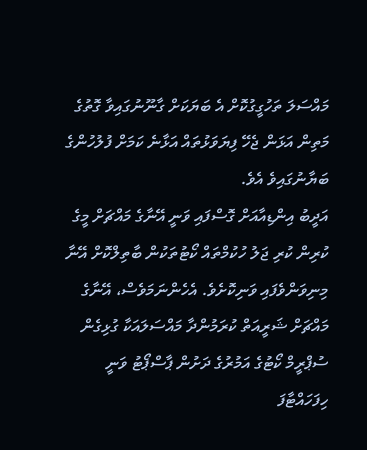މައްސަލަ ތަހުގީގުކޮށް އެ ބަޔަކަށް ގާނޫނުގައިވާ ގޮތުގެ މަތިން އަޅަން ޖެހޭ ފިޔަވަޅުތައް އަޅާނެ ކަމަށް ފުލުހުންގެ ބަޔާނުގައިވެ އެވެ.
އަދީބު އިންޑިއާއަށް ގޮސްފައި ވަނީ އޭނާގެ މައްޗަށް މީގެ ކުރިން ކުރި ޖަލު ހުކުމްތައް ކޯޓުތަކުން ބާތިލްކޮށް އޭނާ މިނިވަންވެފައި ވަނިކޮށެވެ. އެހެންނަމަވެސް، އޭނާގެ މައްޗަށް ޝަރީއަތް ކުރަމުންދާ މައްސަލައަކާ ގުޅިގެން ސުޕްރީމް ކޯޓުގެ އަމުރުގެ ދަށުން ޕާސްޕޯޓު ވަނީ ހިފަހައްޓާފަ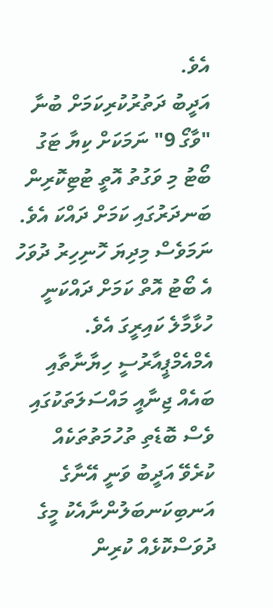އެވެ.
އަދީބު ދަތުރުކުރިކަމަށް ބުނާ "ވާގޯ 9" ނަމަކަށް ކިޔާ ޓަގު ބޯޓު މި ވަގުތު އޮތީ ޓުޓިކޮރިން ބަނދަރުގައި ކަމަށް ދައްކަ އެވެ. ނަމަވެސް މިދިޔަ ހޮނިހިރު ދުވަހު އެ ބޯޓު އޮތް ކަމަށް ދައްކަނީ ހުޅާމާލެ ކައިރީގަ އެވެ.
އެމްއެމްޕީއާރުސީ ހިޔާނާތާއި ބައެއް ޖިނާއީ މައްސަލަތަކުގައި ވެސް ބޮޑެތި ތުހުމަތުތަކެއް ކުރެވޭ އަދީބު ވަނީ އޭނާގެ އަނބިކަނބަލުންނާއެކު މީގެ ދުވަސްކޮޅެއް ކުރިން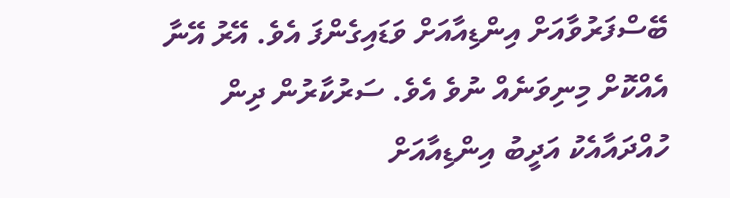ބޭސްފަރުވާއަށް އިންޑިއާއަށް ވަޑައިގެންފަ އެވެ. އޭރު އޭނާ އެއްކޮށް މިނިވަނެއް ނުވެ އެވެ. ސަރުކާރުން ދިން ހުއްދައާއެކު އަދީބު އިންޑިއާއަށް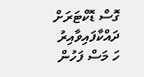ގޮސް ޑޮކްޓަރަށް ދައްކާފައިވާއިރު ހަ މަސް ފަހުން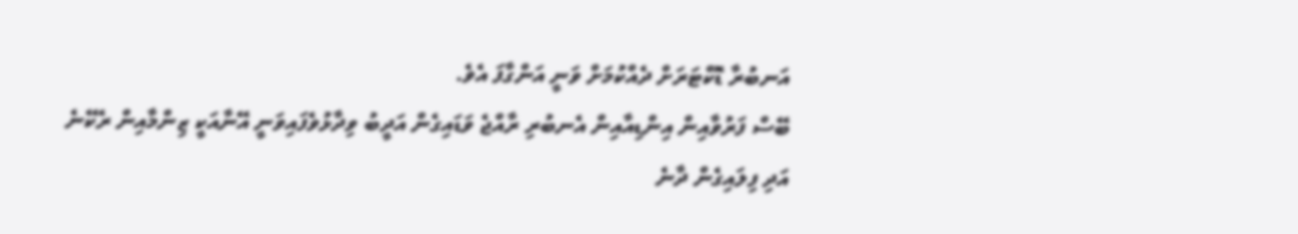އަނބުރާ ޑޮކްޓަރަށް ދެއްކުމަށް ވަނީ އަންގާފަ އެވެ.
ބޭސް ފަރުވާއިން އިންޑިއާއިން އެނބުރި ރާއްޖެ ވަޑައިގެން އަދީބު ވިދާޅުވެފައިވަނީ އޭނާއަކީ ޒިންމާއިން ރެކޭނެ އަދި ފިލައިގެން ދާނެ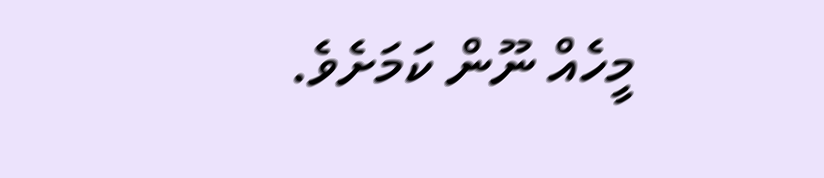މީހެއް ނޫން ކަމަށެވެ.